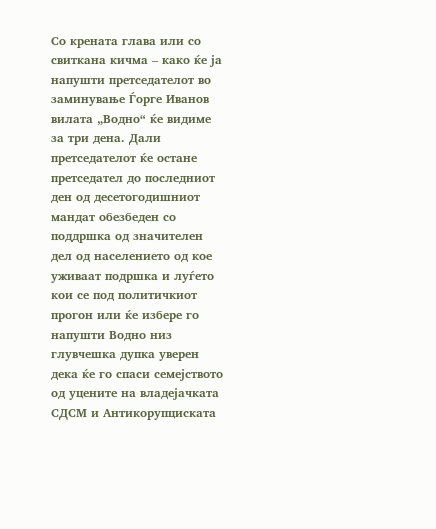Со крената глава или со свиткана кичма – како ќе ја напушти претседателот во заминување Ѓорге Иванов вилата „Водно“ ќе видиме за три дена. Дали претседателот ќе остане претседател до последниот ден од десетогодишниот мандат обезбеден со поддршка од значителен дел од населението од кое уживаат подршка и луѓето кои се под политичкиот прогон или ќе избере го напушти Водно низ глувчешка дупка уверен дека ќе го спаси семејството од уцените на владејачката СДСМ и Антикорупциската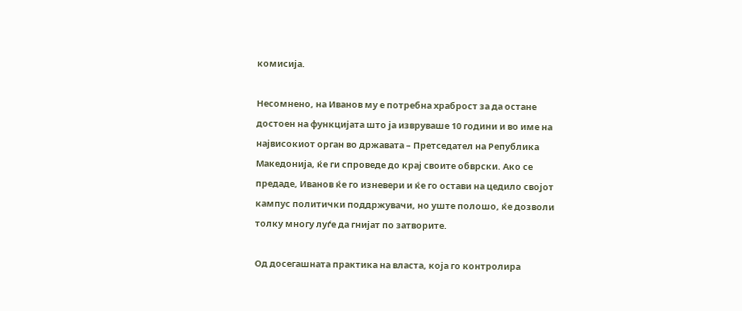комисија.

Несомнено, на Иванов му е потребна храброст за да остане достоен на функцијата што ја извруваше 10 години и во име на највисокиот орган во државата – Претседател на Република Македонија, ќе ги спроведе до крај своите обврски. Ако се предаде, Иванов ќе го изневери и ќе го остави на цедило својот кампус политички поддржувачи, но уште полошо, ќе дозволи толку многу луѓе да гнијат по затворите.

Од досегашната практика на власта, која го контролира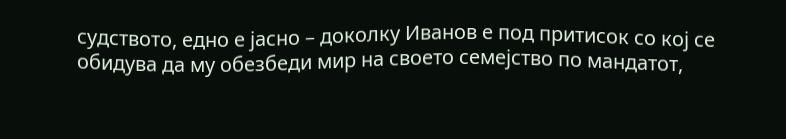судството, едно е јасно – доколку Иванов е под притисок со кој се обидува да му обезбеди мир на своето семејство по мандатот,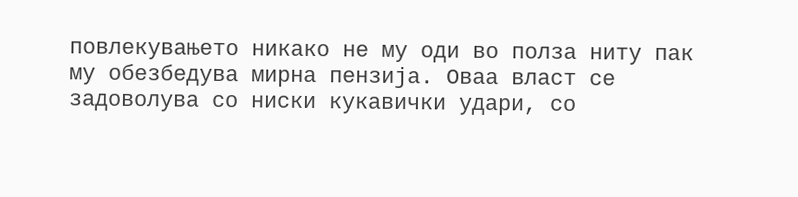повлекувањето никако не му оди во полза ниту пак му обезбедува мирна пензија. Оваа власт се задоволува со ниски кукавички удари, со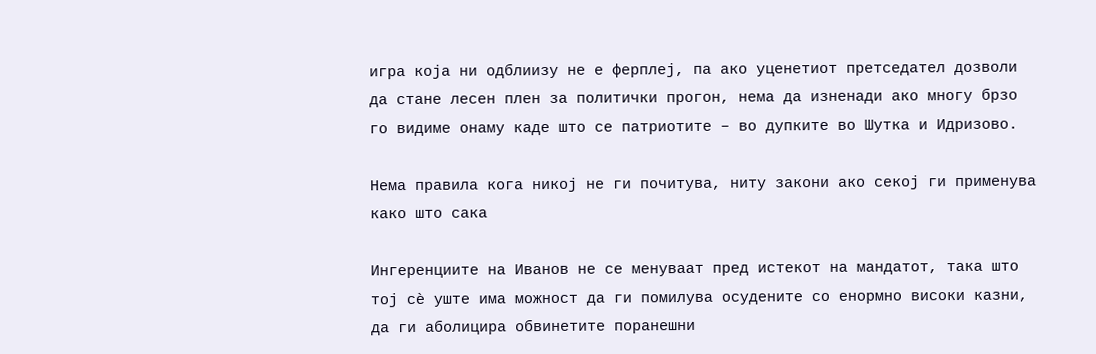игра која ни одблиизу не е ферплеј, па ако уценетиот претседател дозволи да стане лесен плен за политички прогон, нема да изненади ако многу брзо го видиме онаму каде што се патриотите – во дупките во Шутка и Идризово.

Нема правила кога никој не ги почитува, ниту закони ако секој ги применува како што сака

Ингеренциите на Иванов не се менуваат пред истекот на мандатот, така што тој сѐ уште има можност да ги помилува осудените со енормно високи казни, да ги аболицира обвинетите поранешни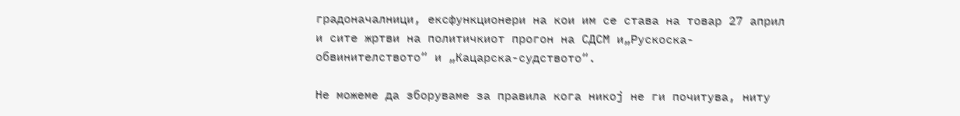градоначалници, ексфункционери на кои им се става на товар 27 април и сите жртви на политичкиот прогон на СДСМ и„Рускоска-обвинителството“ и „Кацарска-судството“.

Не можеме да зборуваме за правила кога никој не ги почитува, ниту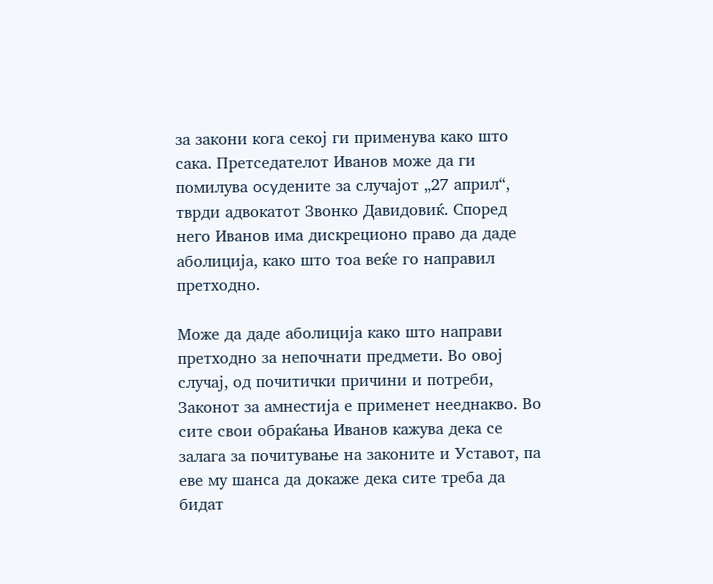за закони кога секој ги применува како што сака. Претседателот Иванов може да ги помилува ocyдените за случајот „27 април“, тврди адвокатот Звонко Давидовиќ. Според него Иванов има дискpeционо право да даде аболициja, како што тоа веќе го направил претходно.

Може да даде aболиција како што направи претходно за непочнати предмети. Во овој случај, од почитички причини и потреби, Законот за амнecтија е применет нееднакво. Во сите свои обраќања Иванов кажува дека се залага за почитување на законите и Уставот, па еве му шанса да докаже дека сите треба да бидат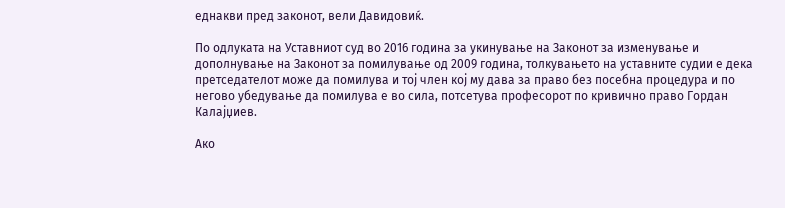еднaкви пред законот, вели Давидовиќ.

По одлуката на Уставниот суд во 2016 година за укинување на Законот за изменување и дополнување на Законот за помилување од 2009 година, толкувањето на уставните судии е дека претседателот може да помилува и тој член кој му дава за право без посебна процедура и по негово убедување да помилува е во сила, потсетува професорот по кривично право Гордан Калајџиев.

Ако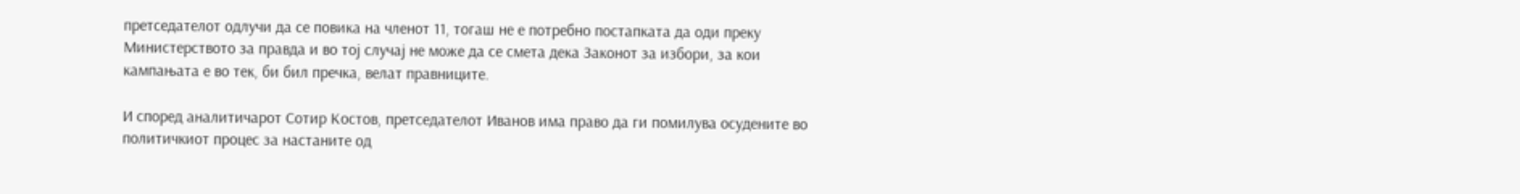претседателот одлучи да се повика на членот 11, тогаш не е потребно постапката да оди преку Министерството за правда и во тој случај не може да се смета дека Законот за избори, за кои кампањата е во тек, би бил пречка, велат правниците.

И според аналитичарот Сотир Костов, претседателот Иванов има право да ги помилува осудените во политичкиот процес за настаните од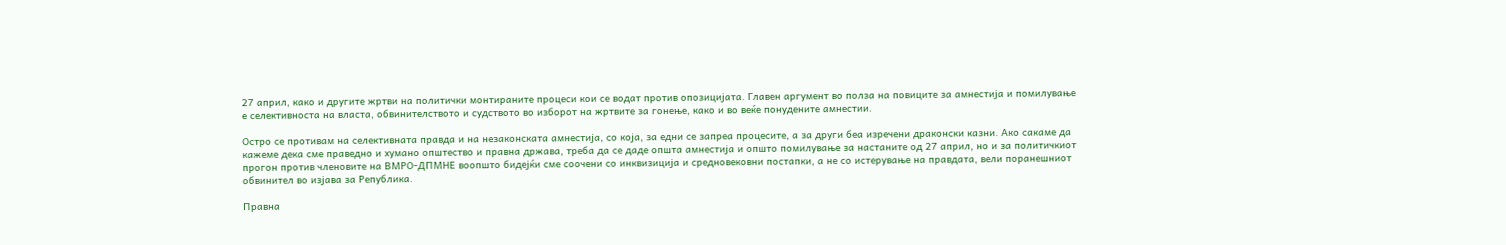27 април, како и другите жртви на политички монтираните процеси кои се водат против опозицијата. Главен аргумент во полза на повиците за амнестија и помилување е селективноста на власта, обвинителството и судството во изборот на жртвите за гонење, како и во веќе понудените амнестии.

Остро се противам на селективната правда и на незаконската амнестија, со која, за едни се запреа процесите, а за други беа изречени драконски казни. Ако сакаме да кажеме дека сме праведно и хумано општество и правна држава, треба да се даде општа амнестија и општо помилување за настаните од 27 април, но и за политичкиот прогон против членовите на ВМРО-ДПМНЕ воопшто бидејќи сме соочени со инквизиција и средновековни постапки, а не со истерување на правдата, вели поранешниот обвинител во изјава за Република.

Правна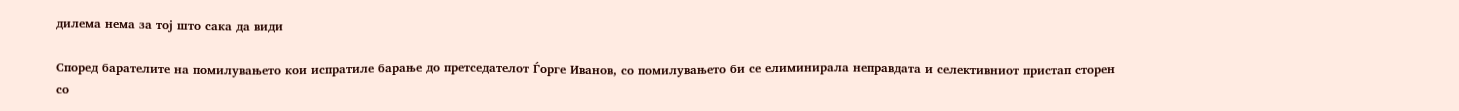дилема нема за тој што сака да види

Според барателите на помилувањето кои испратиле барање до претседателот Ѓорге Иванов, со помилувањето би се елиминирала неправдата и селективниот пристап сторен со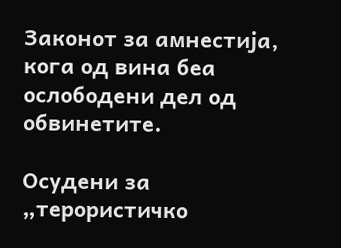Законот за амнестија, кога од вина беа ослободени дел од обвинетите.

Осудени за „терористичко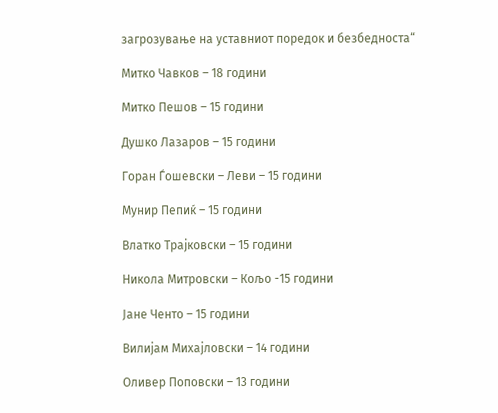загрозување на уставниот поредок и безбедноста“

Митко Чавков – 18 години

Митко Пешов – 15 години

Душко Лазаров – 15 години

Горан Ѓошевски – Леви – 15 години

Мунир Пепиќ – 15 години

Влатко Трајковски – 15 години

Никола Митровски – Кољо -15 години

Јане Ченто – 15 години

Вилијам Михајловски – 14 години

Оливер Поповски – 13 години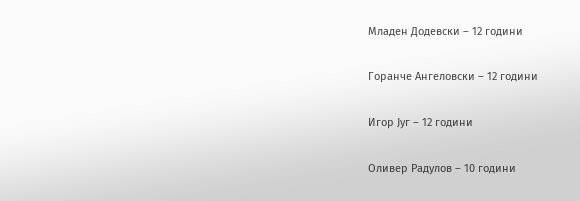Младен Додевски – 12 години

Горанче Ангеловски – 12 години

Игор Југ – 12 години

Оливер Радулов – 10 години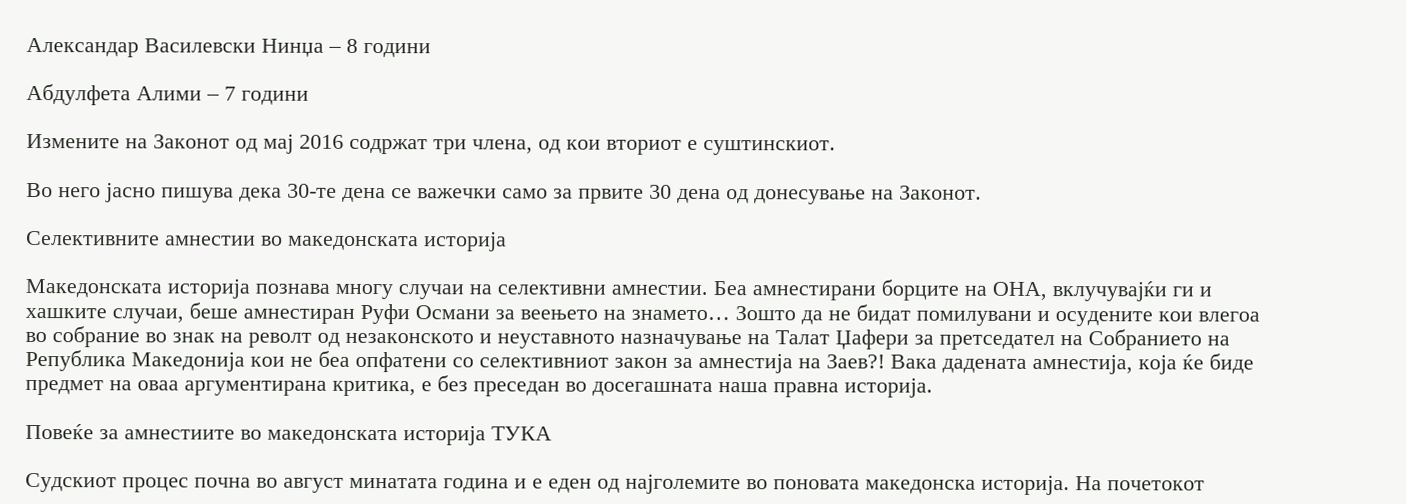Александар Василевски Нинџа – 8 години

Абдулфета Алими – 7 години

Измените на Зaкoнoт од мај 2016 содржат три члена, од кои вториот е суштинскиот.

Во него јасно пишува дека 30-те дена се важечки само за првите 30 дена од донесување на Зaкoнот.

Селективните амнестии во македонската историја

Македонската историја познава многу случаи на селективни амнестии. Беа амнестирани борците на ОНА, вклучувајќи ги и хашките случаи, беше амнестиран Руфи Османи за веењето на знамето… Зошто да не бидат помилувани и осудените кои влегоа во собрание во знак на револт од незаконското и неуставното назначување на Талат Џафери за претседател на Собранието на Република Македонија кои не беа опфатени со селективниот закон за амнестија на Заев?! Вака дадената амнестија, која ќе биде предмет на оваа аргументирана критика, е без преседан во досегашната наша правна историја.

Повеќе за амнестиите во македонската историја ТУКА

Судскиот процес почна во август минатата година и е еден од најголемите во поновата македонска историја. На почетокот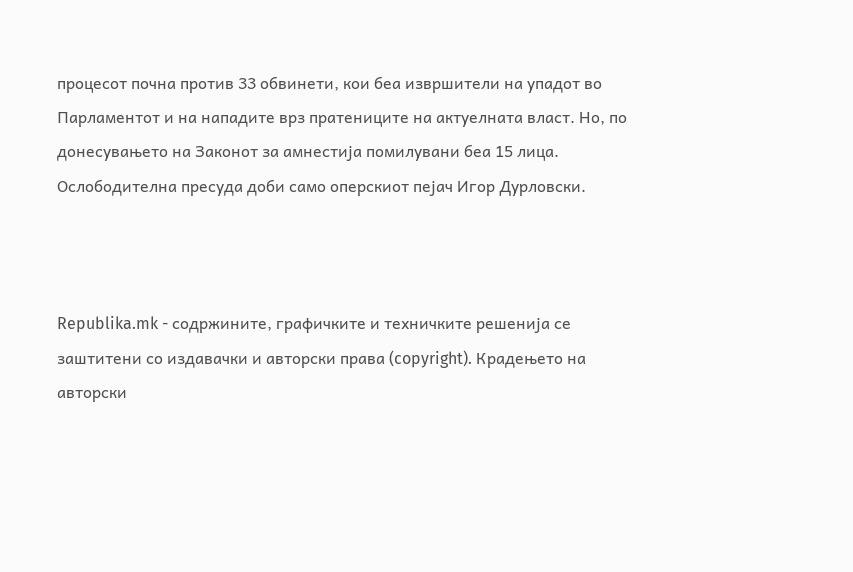процесот почна против 33 обвинети, кои беа извршители на упадот во Парламентот и на нападите врз пратениците на актуелната власт. Но, по донесувањето на Законот за амнестија помилувани беа 15 лица. Ослободителна пресуда доби само оперскиот пејач Игор Дурловски.



Republika.mk - содржините, графичките и техничките решенија се заштитени со издавачки и авторски права (copyright). Крадењето на авторски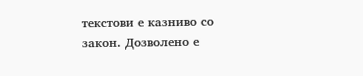текстови е казниво со закон. Дозволено е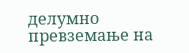делумно превземање на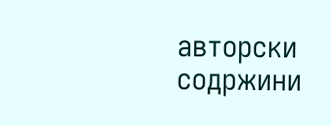авторски содржини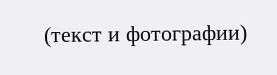(текст и фотографии)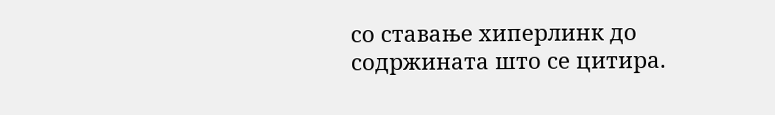со ставање хиперлинк до содржината што се цитира.